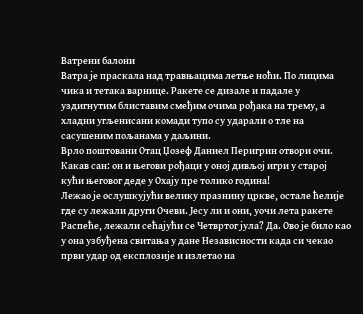Ватрени балони
Ватра је праскала над травњацима летње ноћи. По лицима чика и тетака варнице. Ракете се дизале и падале у уздигнутим блиставим смеђим очима рођака на трему, а хладни угљенисани комади тупо су ударали о тле на сасушеним пољанама у даљини.
Врло поштовани Отац Џозеф Даниел Перигрин отвори очи. Какав сан: он и његови рођаци у оној дивљој игри у старој кући његовог деде у Охају пре толико година!
Лежао је ослушкујући велику празнину цркве, остале ћелије где су лежали други Очеви. Јесу ли и они, уочи лета ракете Распеће, лежали сећајући се Четвртог јула? Да. Ово је било као у она узбуђена свитања у дане Независности када си чекао први удар од експлозије и излетао на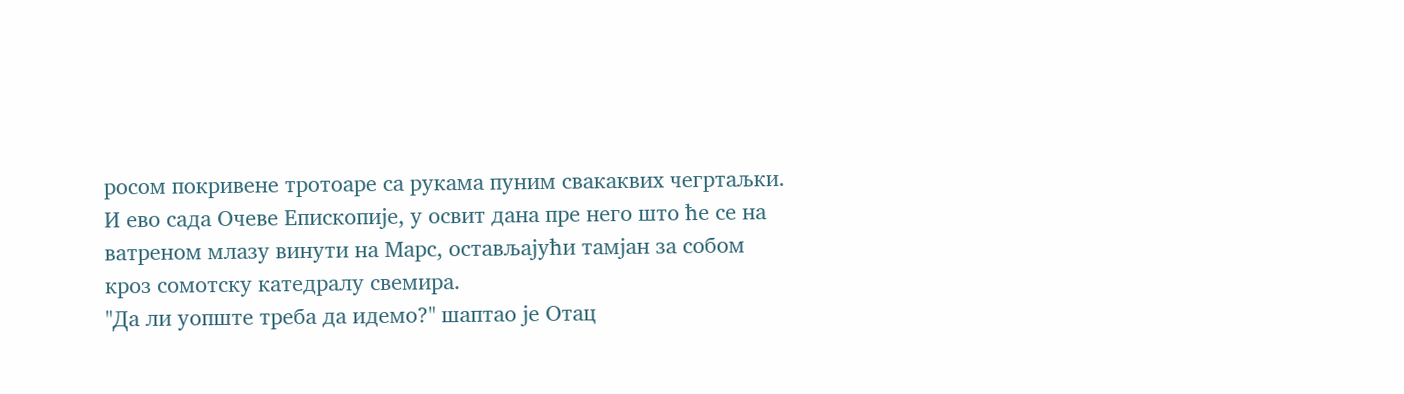росом покривене тротоаре са рукама пуним свакаквих чегртаљки.
И ево сада Очеве Епископије, у освит дана пре него што ће се на ватреном млазу винути на Марс, остављајући тамјан за собом кроз сомотску катедралу свемира.
"Да ли уопште треба да идемо?" шаптао је Отац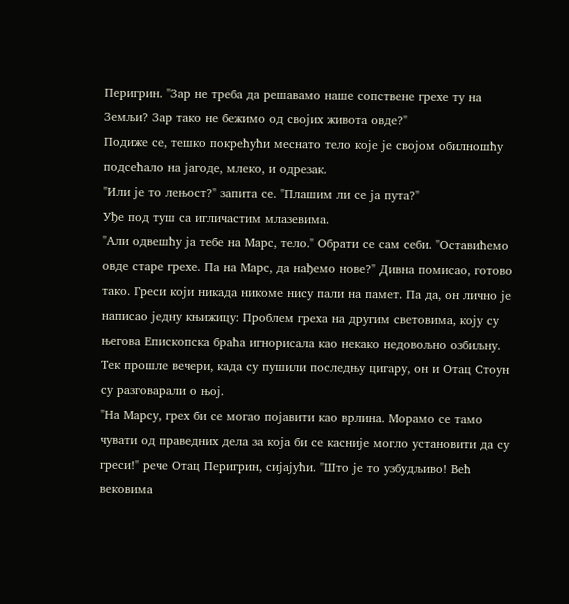Перигрин. "Зар не треба да решавамо наше сопствене грехе ту на Земљи? Зар тако не бежимо од својих живота овде?"
Подиже се, тешко покрећући меснато тело које је својом обилношћу подсећало на јагоде, млеко, и одрезак.
"Или је то лењост?" запита се. "Плашим ли се ја пута?"
Уђе под туш са игличастим млазевима.
"Али одвешћу ја тебе на Марс, тело." Обрати се сам себи. "Оставићемо овде старе грехе. Па на Марс, да нађемо нове?" Дивна помисао, готово тако. Греси који никада никоме нису пали на памет. Па да, он лично је написао једну књижицу: Проблем греха на другим световима, коју су његова Епископска браћа игнорисала као некако недовољно озбиљну.
Тек прошле вечери, када су пушили последњу цигару, он и Отац Стоун су разговарали о њој.
"На Марсу, грех би се могао појавити као врлина. Морамо се тамо чувати од праведних дела за која би се касније могло установити да су греси!" рече Отац Перигрин, сијајући. "Што је то узбудљиво! Већ вековима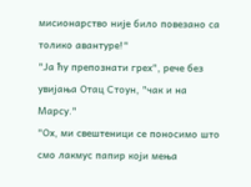мисионарство није било повезано са толико авантуре!"
"Ја ћу препознати грех", рече без увијања Отац Стоун, "чак и на Марсу."
"Ох, ми свештеници се поносимо што смо лакмус папир који мења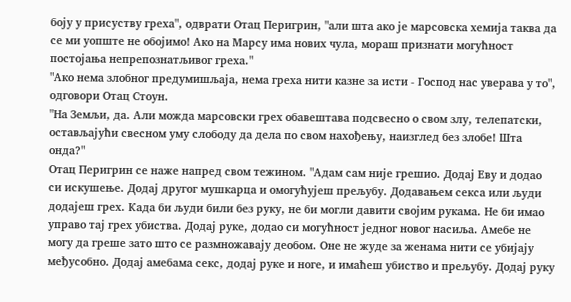боју у присуству греха", одврати Отац Перигрин, "али шта ако је марсовска хемија таква да се ми уопште не обојимо! Ако на Марсу има нових чула, мораш признати могућност постојања непрепознатљивог греха."
"Ако нема злобног предумишљаја, нема греха нити казне за исти - Господ нас уверава у то", одговори Отац Стоун.
"На Земљи, да. Али можда марсовски грех обавештава подсвесно о свом злу, телепатски, остављајући свесном уму слободу да дела по свом нахођењу, наизглед без злобе! Шта онда?"
Отац Перигрин се наже напред свом тежином. "Адам сам није грешио. Додај Еву и додао си искушење. Додај другог мушкарца и омогућујеш прељубу. Додавањем секса или људи додајеш грех. Када би људи били без руку, не би могли давити својим рукама. Не би имао управо тај грех убиства. Додај руке, додао си могућност једног новог насиља. Амебе не могу да греше зато што се размножавају деобом. Оне не жуде за женама нити се убијају међусобно. Додај амебама секс, додај руке и ноге, и имаћеш убиство и прељубу. Додај руку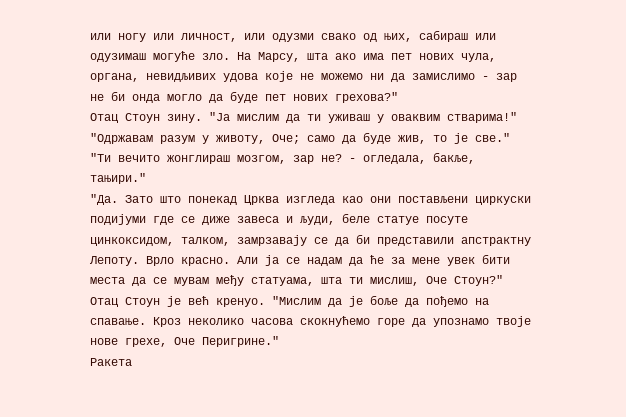или ногу или личност, или одузми свако од њих, сабираш или одузимаш могуће зло. На Марсу, шта ако има пет нових чула, органа, невидљивих удова које не можемо ни да замислимо - зар не би онда могло да буде пет нових грехова?"
Отац Стоун зину. "Ја мислим да ти уживаш у оваквим стварима!"
"Одржавам разум у животу, Оче; само да буде жив, то је све."
"Ти вечито жонглираш мозгом, зар не? - огледала, бакље, тањири."
"Да. Зато што понекад Црква изгледа као они постављени циркуски подијуми где се диже завеса и људи, беле статуе посуте цинкоксидом, талком, замрзавају се да би представили апстрактну Лепоту. Врло красно. Али ја се надам да ће за мене увек бити места да се мувам међу статуама, шта ти мислиш, Оче Стоун?"
Отац Стоун је већ кренуо. "Мислим да је боље да пођемо на спавање. Кроз неколико часова скокнућемо горе да упознамо твоје нове грехе, Оче Перигрине."
Ракета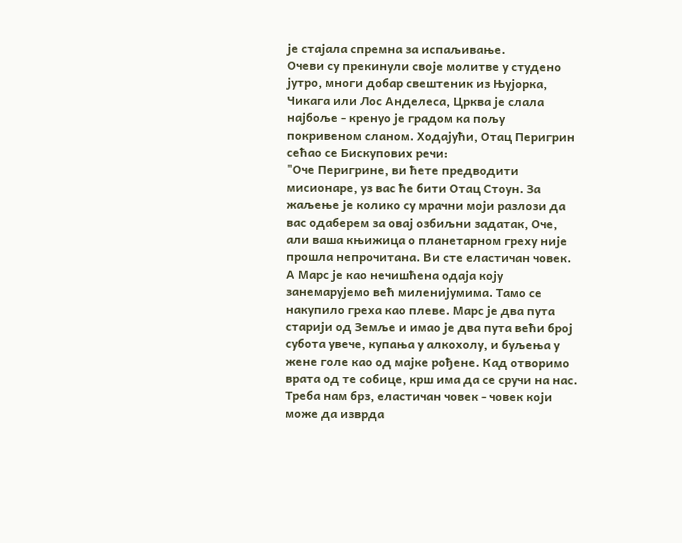је стајала спремна за испаљивање.
Очеви су прекинули своје молитве у студено јутро, многи добар свештеник из Њујорка, Чикага или Лос Анделеса, Црква је слала најбоље - кренуо је градом ка пољу покривеном сланом. Ходајући, Отац Перигрин сећао се Бискупових речи:
"Оче Перигрине, ви ћете предводити мисионаре, уз вас ће бити Отац Стоун. За жаљење је колико су мрачни моји разлози да вас одаберем за овај озбиљни задатак, Оче, али ваша књижица о планетарном греху није прошла непрочитана. Ви сте еластичан човек. А Марс је као нечишћена одаја коју занемарујемо већ миленијумима. Тамо се накупило греха као плеве. Марс је два пута старији од Земље и имао је два пута већи број субота увече, купања у алкохолу, и буљења у жене голе као од мајке рођене. Кад отворимо врата од те собице, крш има да се сручи на нас. Треба нам брз, еластичан човек - човек који може да изврда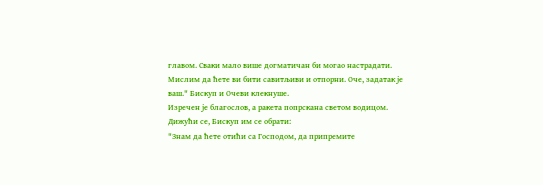главом. Сваки мало више догматичан би могао настрадати. Мислим да ћете ви бити савитљиви и отпорни. Оче, задатак је ваш." Бискуп и Очеви клекнуше.
Изречен је благослов, а ракета попрскана светом водицом. Дижући се, Бискуп им се обрати:
"Знам да ћете отићи са Господом, да припремите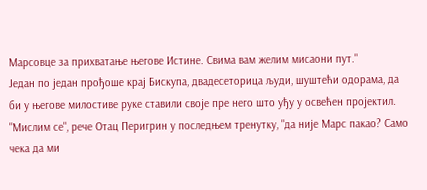Марсовце за прихватање његове Истине. Свима вам желим мисаони пут."
Један по један прођоше крај Бискупа, двадесеторица људи, шуштећи одорама, да би у његове милостиве руке ставили своје пре него што уђу у освећен пројектил.
"Мислим се", рече Отац Перигрин у последњем тренутку, "да није Марс пакао? Само чека да ми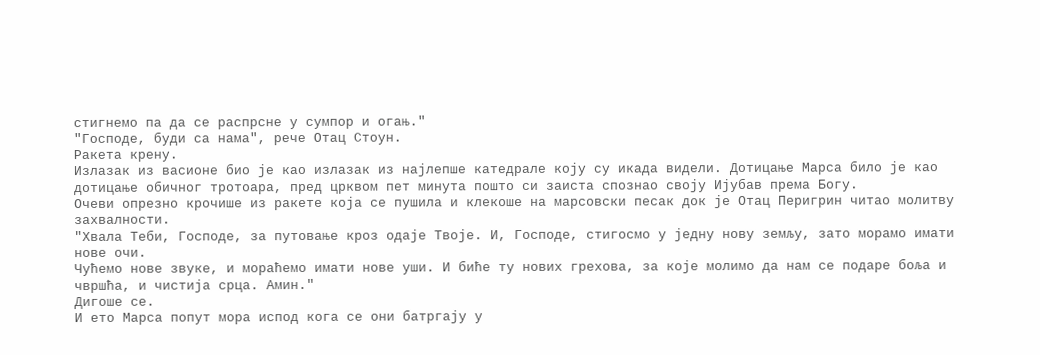стигнемо па да се распрсне у сумпор и огањ."
"Господе, буди са нама", рече Отац Стоун.
Ракета крену.
Излазак из васионе био је као излазак из најлепше катедрале коју су икада видели. Дотицање Марса било је као дотицање обичног тротоара, пред црквом пет минута пошто си заиста спознао своју Ијубав према Богу.
Очеви опрезно крочише из ракете која се пушила и клекоше на марсовски песак док је Отац Перигрин читао молитву захвалности.
"Хвала Теби, Господе, за путовање кроз одаје Твоје. И, Господе, стигосмо у једну нову земљу, зато морамо имати нове очи.
Чућемо нове звуке, и мораћемо имати нове уши. И биће ту нових грехова, за које молимо да нам се подаре боља и чвршћа, и чистија срца. Амин."
Дигоше се.
И ето Марса попут мора испод кога се они батргају у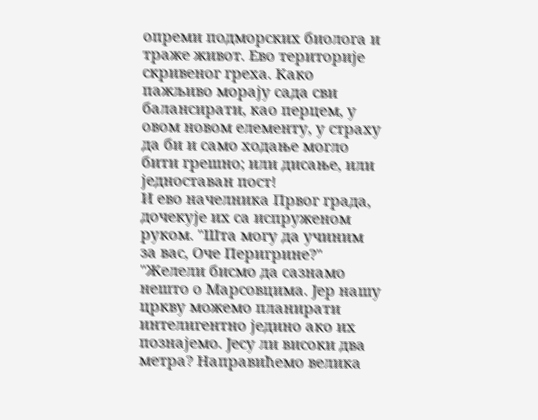опреми подморских биолога и траже живот. Ево територије скривеног греха. Како пажљиво морају сада сви балансирати, као перцем, у овом новом елементу, у страху да би и само ходање могло бити грешно; или дисање, или једноставан пост!
И ево начелника Првог града, дочекује их са испруженом руком. "Шта могу да учиним за вас, Оче Перигрине?"
"Желели бисмо да сазнамо нешто о Марсовцима. Јер нашу цркву можемо планирати интелигентно једино ако их познајемо. Јесу ли високи два метра? Направићемо велика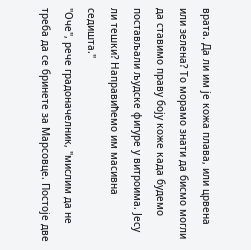врата. Да ли им је кожа плава, или црвена или зелена? То морамо знати да бисмо могли да ставимо праву боју коже када будемо постављали људске фигуре у витроима. Јесу ли тешки? Направићемо им масивна седишта."
"Оче", рече градоначелник, "мислим да не треба да се бринете за Марсовце. Постоје две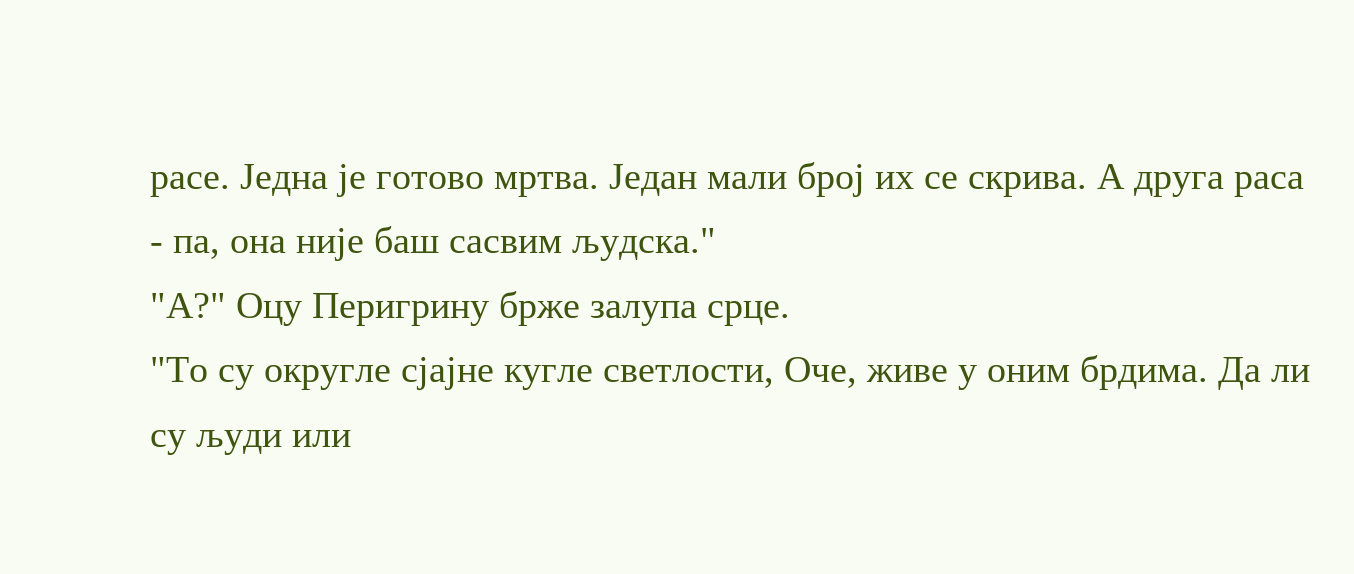расе. Једна је готово мртва. Један мали број их се скрива. А друга раса - па, она није баш сасвим људска."
"А?" Оцу Перигрину брже залупа срце.
"То су округле сјајне кугле светлости, Оче, живе у оним брдима. Да ли су људи или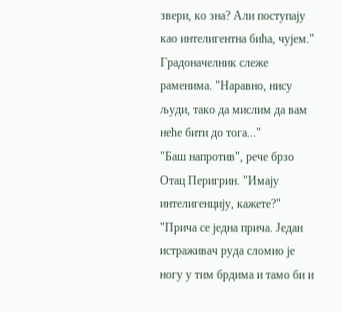звери, ко зна? Али поступају као интелигентна бића, чујем." Градоначелник слеже раменима. "Наравно, нису људи, тако да мислим да вам неће бити до тога..."
"Баш напротив", рече брзо Отац Перигрин. "Имају интелигенцију, кажете?"
"Прича се једна прича. Један истраживач руда сломио је ногу у тим брдима и тамо би и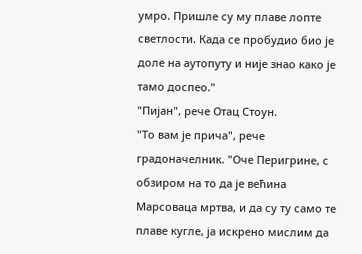умро. Пришле су му плаве лопте светлости. Када се пробудио био је доле на аутопуту и није знао како је тамо доспео."
"Пијан", рече Отац Стоун.
"То вам је прича", рече градоначелник. "Оче Перигрине, с обзиром на то да је већина Марсоваца мртва, и да су ту само те плаве кугле, ја искрено мислим да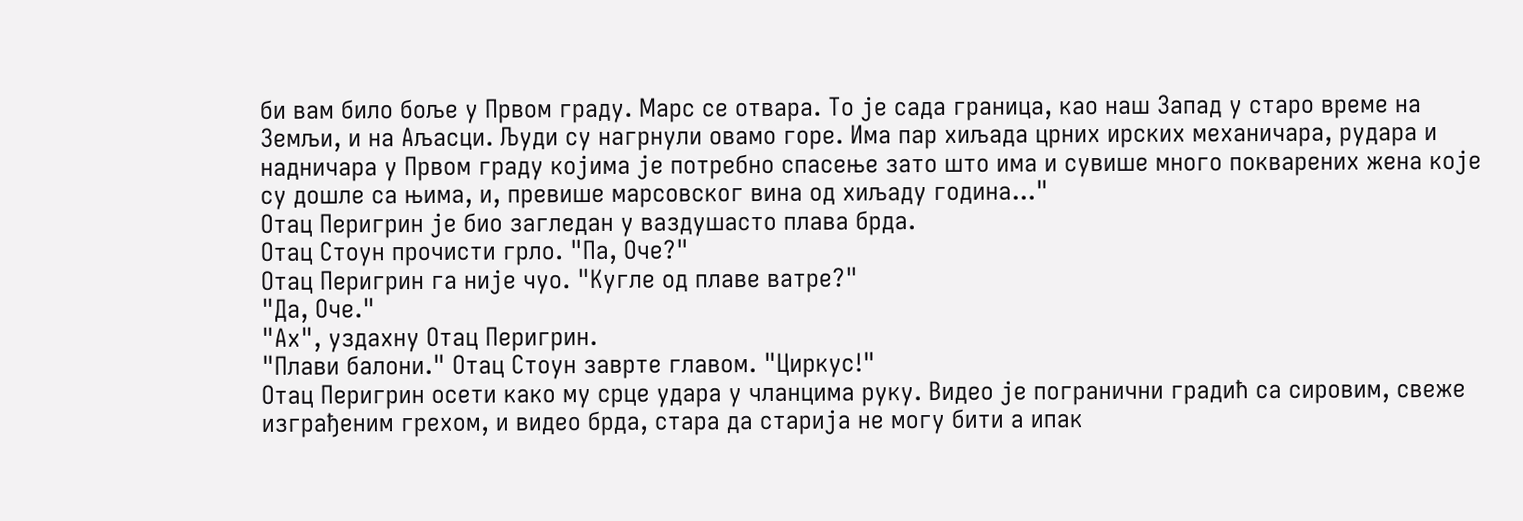би вам било боље у Првом граду. Марс се отвара. То је сада граница, као наш Запад у старо време на Земљи, и на Аљасци. Људи су нагрнули овамо горе. Има пар хиљада црних ирских механичара, рудара и надничара у Првом граду којима је потребно спасење зато што има и сувише много покварених жена које су дошле са њима, и, превише марсовског вина од хиљаду година..."
Отац Перигрин је био загледан у ваздушасто плава брда.
Отац Стоун прочисти грло. "Па, Оче?"
Отац Перигрин га није чуо. "Кугле од плаве ватре?"
"Да, Оче."
"Ах", уздахну Отац Перигрин.
"Плави балони." Отац Стоун заврте главом. "Циркус!"
Отац Перигрин осети како му срце удара у чланцима руку. Видео је погранични градић са сировим, свеже изграђеним грехом, и видео брда, стара да старија не могу бити а ипак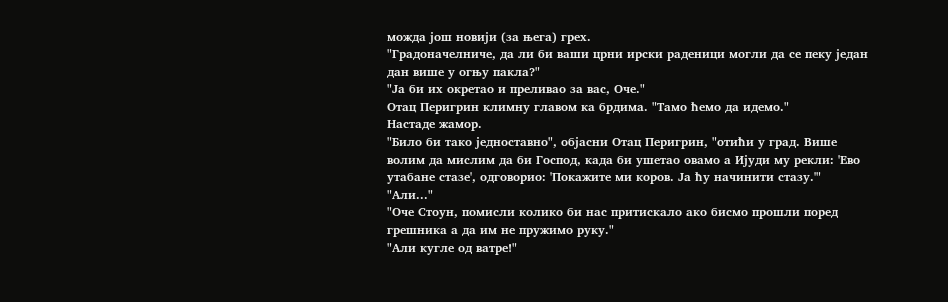можда још новији (за њега) грех.
"Градоначелниче, да ли би ваши црни ирски раденици могли да се пеку један дан више у огњу пакла?"
"Ја би их окретао и преливао за вас, Оче."
Отац Перигрин климну главом ка брдима. "Тамо ћемо да идемо."
Настаде жамор.
"Било би тако једноставно", објасни Отац Перигрин, "отићи у град. Више волим да мислим да би Господ, када би ушетао овамо а Ијуди му рекли: 'Ево утабане стазе', одговорио: 'Покажите ми коров. Ја ћу начинити стазу.'"
"Али..."
"Оче Стоун, помисли колико би нас притискало ако бисмо прошли поред грешника а да им не пружимо руку."
"Али кугле од ватре!"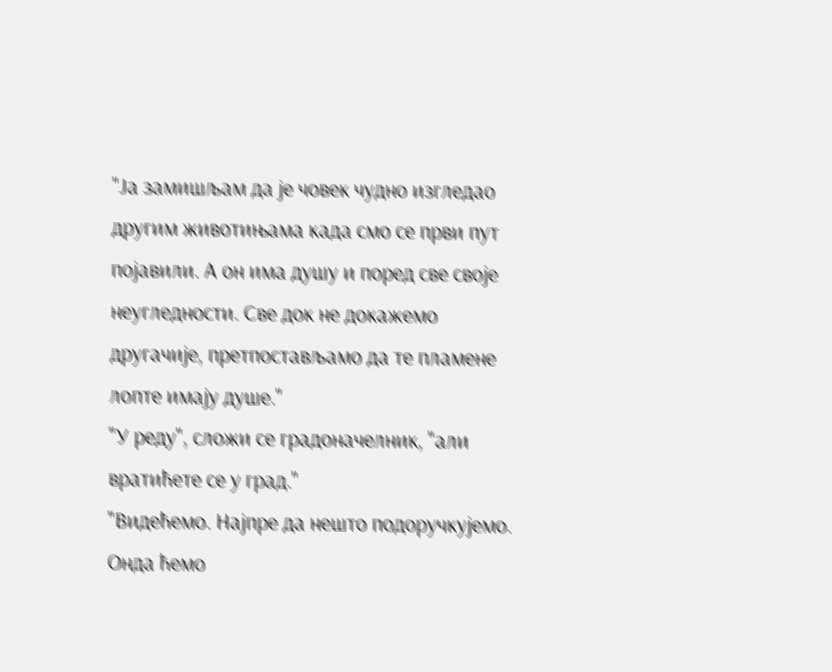"Ја замишљам да је човек чудно изгледао другим животињама када смо се први пут појавили. А он има душу и поред све своје неугледности. Све док не докажемо другачије, претпостављамо да те пламене лопте имају душе."
"У реду", сложи се градоначелник, "али вратићете се у град."
"Видећемо. Најпре да нешто подоручкујемо. Онда ћемо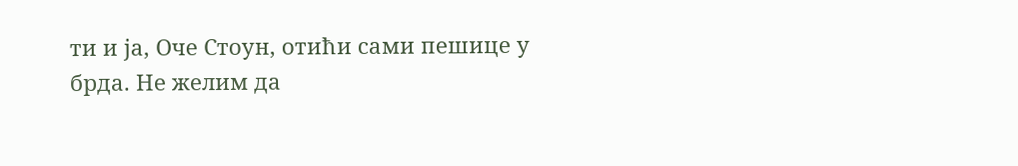ти и ја, Оче Стоун, отићи сами пешице у брда. Не желим да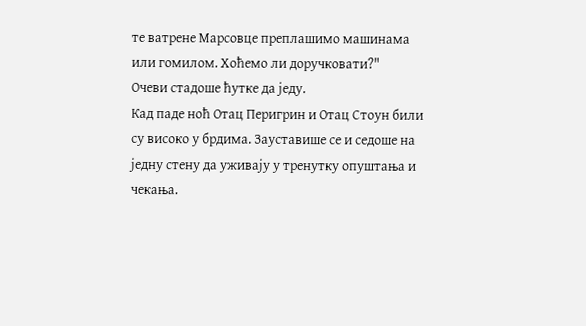те ватрене Марсовце преплашимо машинама или гомилом. Хоћемо ли доручковати?"
Очеви стадоше ћутке да једу.
Кад паде ноћ Отац Перигрин и Отац Стоун били су високо у брдима. Зауставише се и седоше на једну стену да уживају у тренутку опуштања и чекања.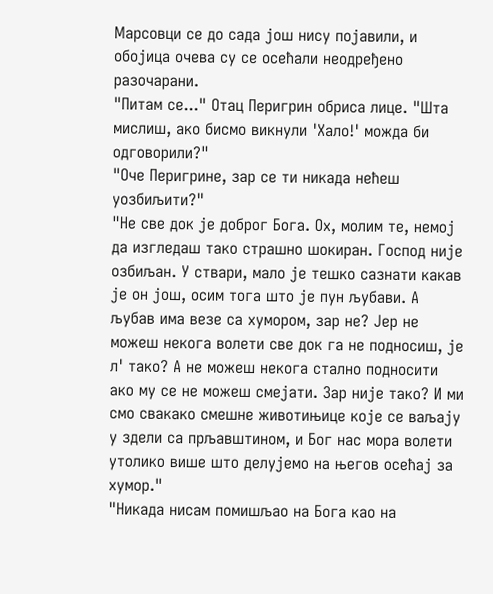Марсовци се до сада још нису појавили, и обојица очева су се осећали неодређено разочарани.
"Питам се..." Отац Перигрин обриса лице. "Шта мислиш, ако бисмо викнули 'Хало!' можда би одговорили?"
"Оче Перигрине, зар се ти никада нећеш уозбиљити?"
"Не све док је доброг Бога. Ох, молим те, немој да изгледаш тако страшно шокиран. Господ није озбиљан. У ствари, мало је тешко сазнати какав је он још, осим тога што је пун љубави. А љубав има везе са хумором, зар не? Јер не можеш некога волети све док га не подносиш, је л' тако? А не можеш некога стално подносити ако му се не можеш смејати. Зар није тако? И ми смо свакако смешне животињице које се ваљају у здели са прљавштином, и Бог нас мора волети утолико више што делујемо на његов осећај за хумор."
"Никада нисам помишљао на Бога као на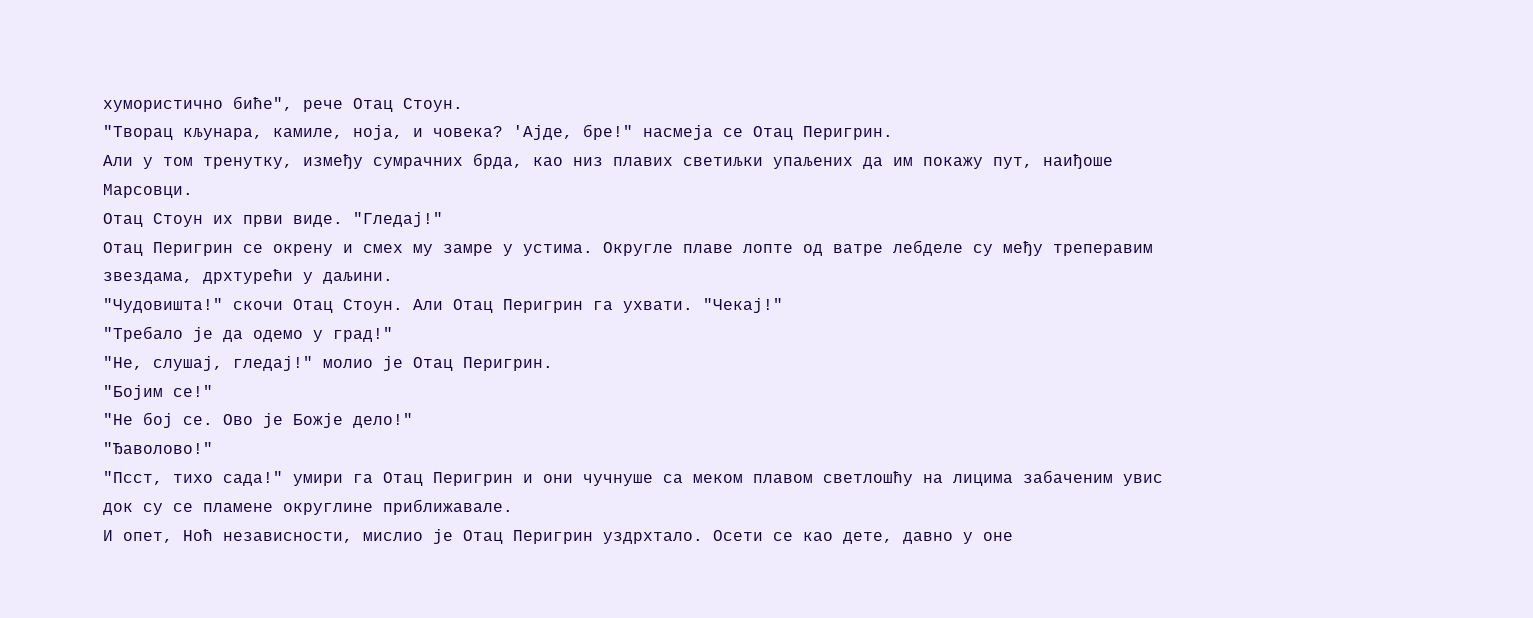хумористично биће", рече Отац Стоун.
"Творац кљунара, камиле, ноја, и човека? 'Ајде, бре!" насмеја се Отац Перигрин.
Али у том тренутку, између сумрачних брда, као низ плавих светиљки упаљених да им покажу пут, наиђоше Марсовци.
Отац Стоун их први виде. "Гледај!"
Отац Перигрин се окрену и смех му замре у устима. Округле плаве лопте од ватре лебделе су међу треперавим звездама, дрхтурећи у даљини.
"Чудовишта!" скочи Отац Стоун. Али Отац Перигрин га ухвати. "Чекај!"
"Требало је да одемо у град!"
"Не, слушај, гледај!" молио је Отац Перигрин.
"Бојим се!"
"Не бој се. Ово је Божје дело!"
"Ђаволово!"
"Псст, тихо сада!" умири га Отац Перигрин и они чучнуше са меком плавом светлошћу на лицима забаченим увис док су се пламене округлине приближавале.
И опет, Ноћ независности, мислио је Отац Перигрин уздрхтало. Осети се као дете, давно у оне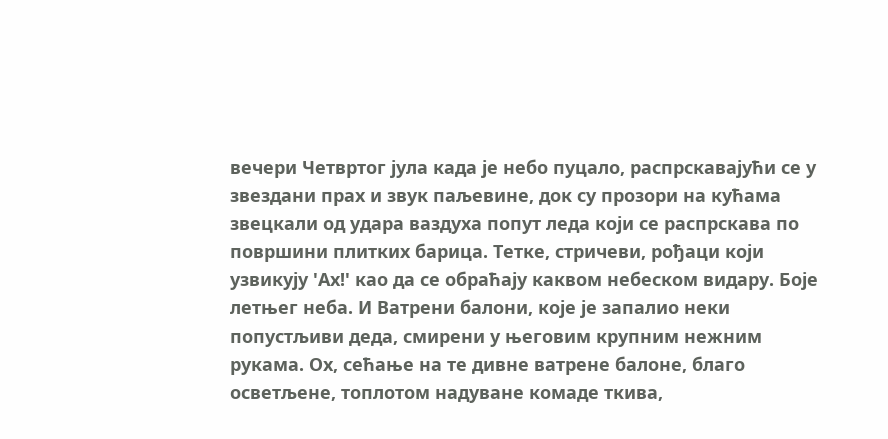вечери Четвртог јула када је небо пуцало, распрскавајући се у звездани прах и звук паљевине, док су прозори на кућама звецкали од удара ваздуха попут леда који се распрскава по површини плитких барица. Тетке, стричеви, рођаци који узвикују 'Ах!' као да се обраћају каквом небеском видару. Боје летњег неба. И Ватрени балони, које је запалио неки попустљиви деда, смирени у његовим крупним нежним рукама. Ох, сећање на те дивне ватрене балоне, благо осветљене, топлотом надуване комаде ткива,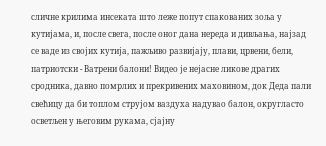сличне крилима инсеката што леже попут спакованих зоља у кутијама, и, после свега, после оног дана нереда и дивљања, најзад се ваде из својих кутија, пажљиво развијају, плави, црвени, бели, патриотски - Ватрени балони! Видео је нејасне ликове драгих сродника, давно помрлих и прекривених маховином, док Деда пали свећицу да би топлом струјом ваздуха надувао балон, округласто осветљен у његовим рукама, сјајну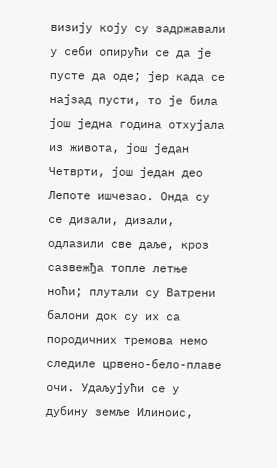визију коју су задржавали у себи опирући се да је пусте да оде; јер када се најзад пусти, то је била још једна година отхујала из живота, још један Четврти, још један део Лепоте ишчезао. Онда су се дизали, дизали, одлазили све даље, кроз сазвежђа топле летње ноћи; плутали су Ватрени балони док су их са породичних тремова немо следиле црвено-бело-плаве очи. Удаљујући се у дубину земље Илиноис,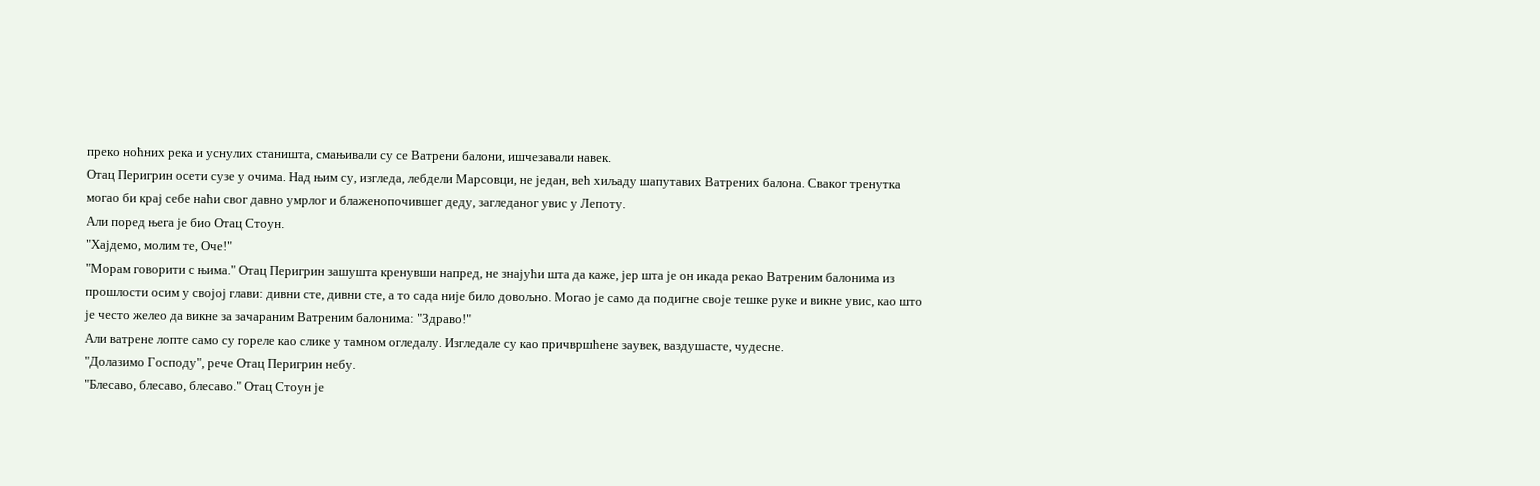преко ноћних река и уснулих станишта, смањивали су се Ватрени балони, ишчезавали навек.
Отац Перигрин осети сузе у очима. Над њим су, изгледа, лебдели Марсовци, не један, већ хиљаду шапутавих Ватрених балона. Сваког тренутка могао би крај себе наћи свог давно умрлог и блаженопочившег деду, загледаног увис у Лепоту.
Али поред њега је био Отац Стоун.
"Хајдемо, молим те, Оче!"
"Морам говорити с њима." Отац Перигрин зашушта кренувши напред, не знајући шта да каже, јер шта је он икада рекао Ватреним балонима из прошлости осим у својој глави: дивни сте, дивни сте, а то сада није било довољно. Могао је само да подигне своје тешке руке и викне увис, као што је често желео да викне за зачараним Ватреним балонима: "Здраво!"
Али ватрене лопте само су гореле као слике у тамном огледалу. Изгледале су као причвршћене заувек, ваздушасте, чудесне.
"Долазимо Господу", рече Отац Перигрин небу.
"Блесаво, блесаво, блесаво." Отац Стоун је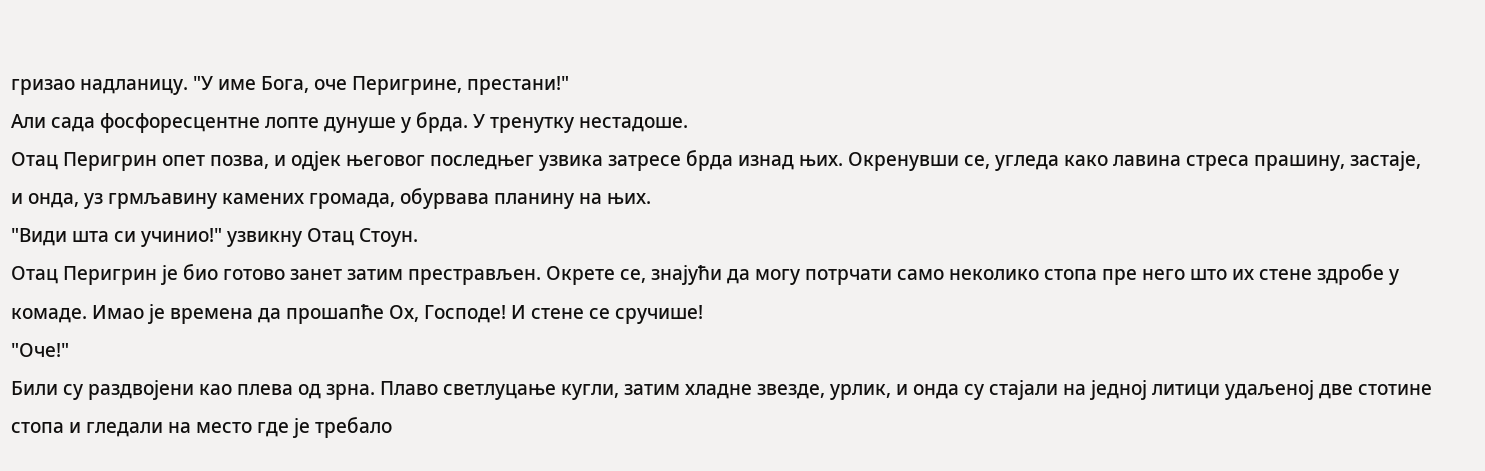гризао надланицу. "У име Бога, оче Перигрине, престани!"
Али сада фосфоресцентне лопте дунуше у брда. У тренутку нестадоше.
Отац Перигрин опет позва, и одјек његовог последњег узвика затресе брда изнад њих. Окренувши се, угледа како лавина стреса прашину, застаје, и онда, уз грмљавину камених громада, обурвава планину на њих.
"Види шта си учинио!" узвикну Отац Стоун.
Отац Перигрин је био готово занет затим престрављен. Окрете се, знајући да могу потрчати само неколико стопа пре него што их стене здробе у комаде. Имао је времена да прошапће Ох, Господе! И стене се сручише!
"Оче!"
Били су раздвојени као плева од зрна. Плаво светлуцање кугли, затим хладне звезде, урлик, и онда су стајали на једној литици удаљеној две стотине стопа и гледали на место где је требало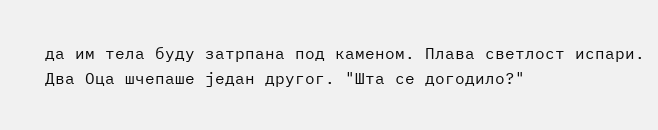да им тела буду затрпана под каменом. Плава светлост испари.
Два Оца шчепаше један другог. "Шта се догодило?"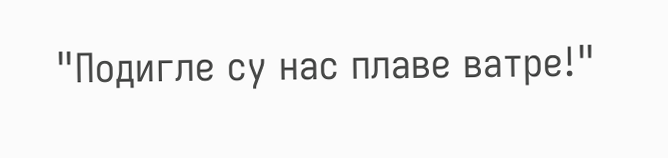"Подигле су нас плаве ватре!"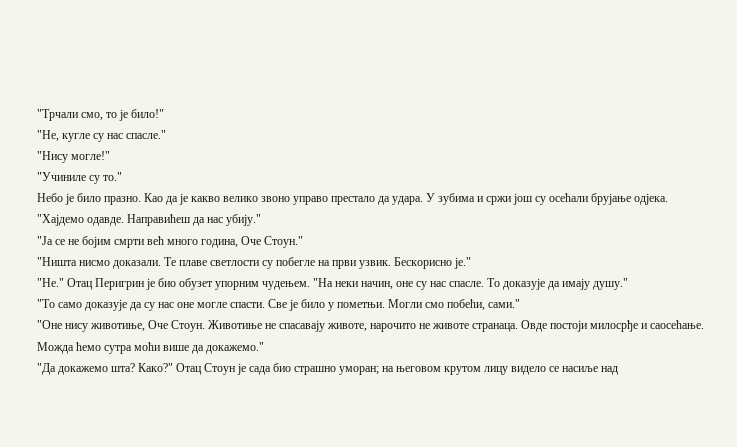"Трчали смо, то је било!"
"Не, кугле су нас спасле."
"Нису могле!"
"Учиниле су то."
Небо је било празно. Као да је какво велико звоно управо престало да удара. У зубима и сржи још су осећали брујање одјека.
"Хајдемо одавде. Направићеш да нас убију."
"Ја се не бојим смрти већ много година, Оче Стоун."
"Ништа нисмо доказали. Те плаве светлости су побегле на први узвик. Бескорисно је."
"Не." Отац Перигрин је био обузет упорним чудењем. "На неки начин, оне су нас спасле. То доказује да имају душу."
"То само доказује да су нас оне могле спасти. Све је било у пометњи. Могли смо побећи, сами."
"Оне нису животиње, Оче Стоун. Животиње не спасавају животе, нарочито не животе странаца. Овде постоји милосрђе и саосећање. Можда ћемо сутра моћи више да докажемо."
"Да докажемо шта? Како?" Отац Стоун је сада био страшно уморан; на његовом крутом лицу видело се насиље над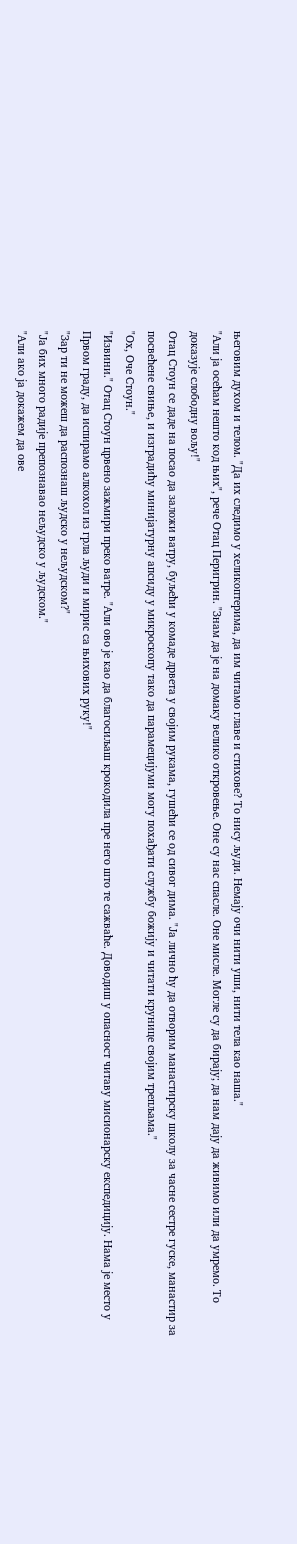његовим духом и телом. "Да их следимо у хеликоптерима, да им читамо главе и стихове? То нису људи. Немају очи нити уши, нити тела као наша."
"Али ја осећам нешто код њих", рече Отац Перигрин. "Знам да је на домаку велико откровење. Оне су нас спасле. Оне мисле. Могле су да бирају; да нам дају да живимо или да умремо. То доказује слободну вољу!"
Отац Стоун се даде на посао да заложи ватру, буљећи у комаде дрвета у својим рукама, гушећи се од сивог дима. "Ја лично ћу да отворим манастирску школу за часне сестре гуске, манастир за посвећене свиње, и изградићу минијатурну апсиду у микроскопу тако да парамецијуми могу похађати службу божију и читати крунице својим трепљама."
"Ох, Оче Стоун."
"Извини." Отац Стоун црвено зажмири преко ватре. "Али ово је као да благосиљаш крокодила пре него што те сажваће. Доводиш у опасност читаву мисионарску експедицију. Нама је место у Првом граду, да испирамо алкохол из грла људи и мирис са њихових руку!"
"Зар ти не можеш да распознаш људско у нељудском?"
"Ја бих много радије препознавао нељудско у људском."
"Али ако ја докажем да ове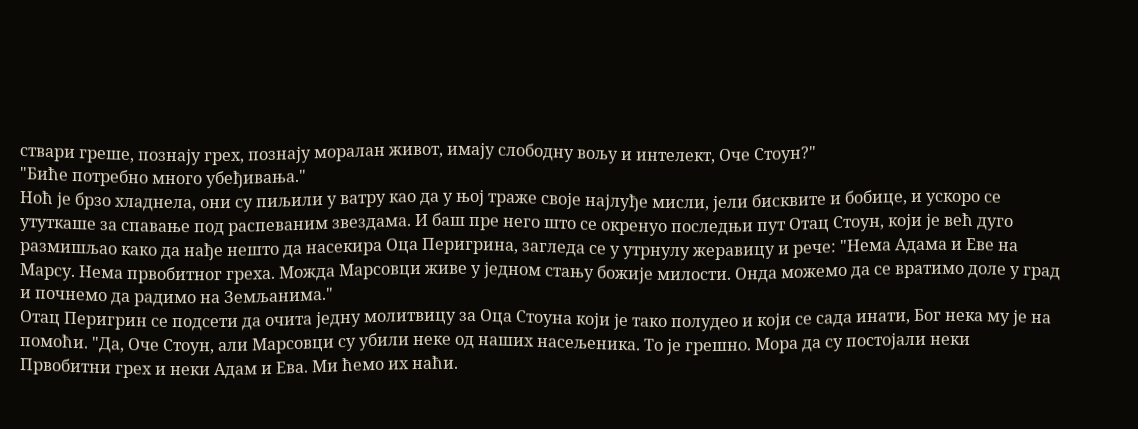ствари греше, познају грех, познају моралан живот, имају слободну вољу и интелект, Оче Стоун?"
"Биће потребно много убеђивања."
Ноћ је брзо хладнела, они су пиљили у ватру као да у њој траже своје најлуђе мисли, јели бисквите и бобице, и ускоро се утуткаше за спавање под распеваним звездама. И баш пре него што се окренуо последњи пут Отац Стоун, који је већ дуго размишљао како да нађе нешто да насекира Оца Перигрина, загледа се у утрнулу жеравицу и рече: "Нема Адама и Еве на Марсу. Нема првобитног греха. Можда Марсовци живе у једном стању божије милости. Онда можемо да се вратимо доле у град и почнемо да радимо на Земљанима."
Отац Перигрин се подсети да очита једну молитвицу за Оца Стоуна који је тако полудео и који се сада инати, Бог нека му је на помоћи. "Да, Оче Стоун, али Марсовци су убили неке од наших насељеника. То је грешно. Мора да су постојали неки Првобитни грех и неки Адам и Ева. Ми ћемо их наћи.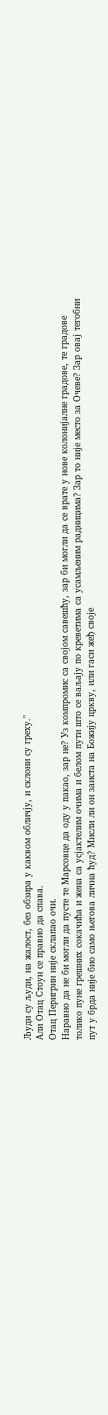Људи су људи, на жалост, без обзира у каквом обличју, и склони су греху."
Али Отац Стоун се правио да спава.
Отац Перигрин није склапао очи.
Наравно да не би могли да пусте те Марсовце да оду у пакао, зар не? Уз компромис са својом савешћу, зар би могли да се врате у нове колонијалне градове, те градове толико пуне грешних сокачића и жена са усјактелим очима и белом пути што се ваљају по креветима са усамљеним радницима? Зар то није место за Очеве? Зар овај тегобни пут у брда није био само његова лична ћуд? Мисли ли он заиста на Божију цркву, или гаси жеђ своје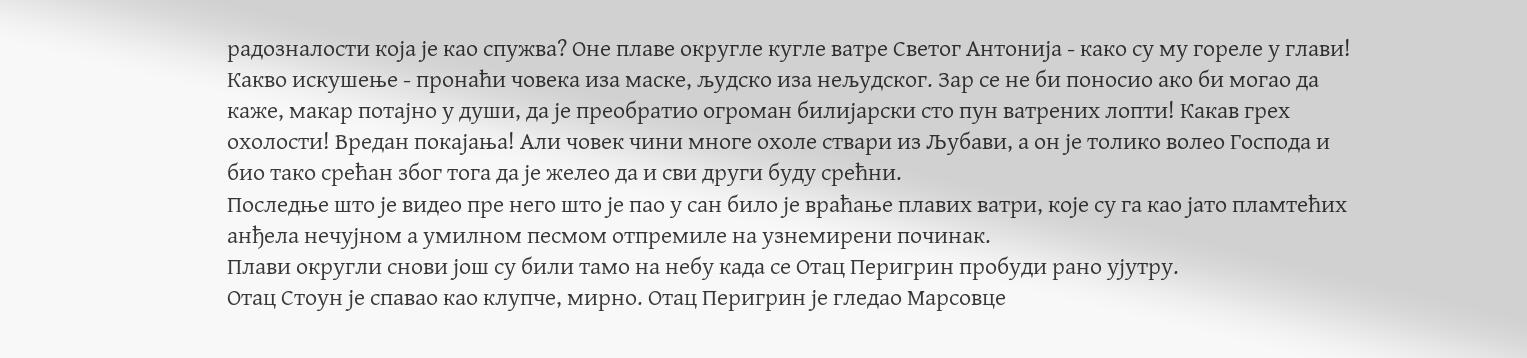радозналости која је као спужва? Оне плаве округле кугле ватре Светог Антонија - како су му гореле у глави! Какво искушење - пронаћи човека иза маске, људско иза нељудског. Зар се не би поносио ако би могао да каже, макар потајно у души, да је преобратио огроман билијарски сто пун ватрених лопти! Какав грех охолости! Вредан покајања! Али човек чини многе охоле ствари из Љубави, а он је толико волео Господа и био тако срећан због тога да је желео да и сви други буду срећни.
Последње што је видео пре него што је пао у сан било је враћање плавих ватри, које су га као јато пламтећих анђела нечујном а умилном песмом отпремиле на узнемирени починак.
Плави округли снови још су били тамо на небу када се Отац Перигрин пробуди рано ујутру.
Отац Стоун је спавао као клупче, мирно. Отац Перигрин је гледао Марсовце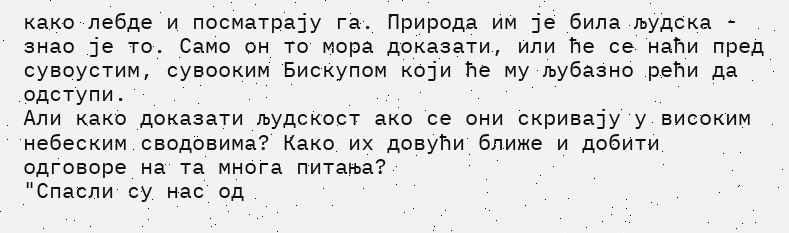како лебде и посматрају га. Природа им је била људска - знао је то. Само он то мора доказати, или ће се наћи пред сувоустим, сувооким Бискупом који ће му љубазно рећи да одступи.
Али како доказати људскост ако се они скривају у високим небеским сводовима? Како их довући ближе и добити одговоре на та многа питања?
"Спасли су нас од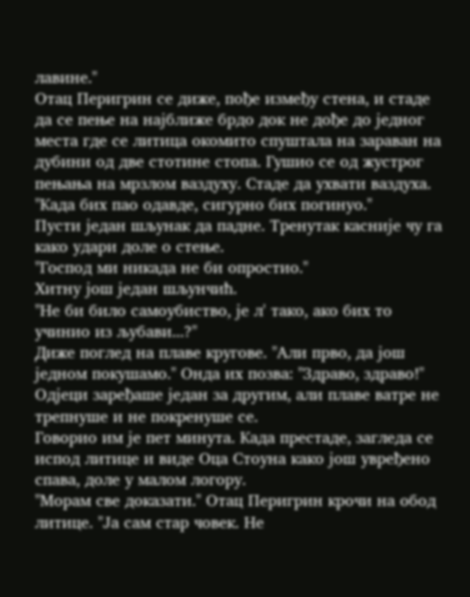лавине."
Отац Перигрин се диже, пође између стена, и стаде да се пење на најближе брдо док не дође до једног места где се литица окомито спуштала на зараван на дубини од две стотине стопа. Гушио се од жустрог пењања на мрзлом ваздуху. Стаде да ухвати ваздуха.
"Када бих пао одавде, сигурно бих погинуо."
Пусти један шљунак да падне. Тренутак касније чу га како удари доле о стење.
"Господ ми никада не би опростио."
Хитну још један шљунчић.
"Не би било самоубиство, је л' тако, ако бих то учинио из љубави...?"
Диже поглед на плаве кругове. "Али прво, да још једном покушамо." Онда их позва: "Здраво, здраво!"
Одјеци заређаше један за другим, али плаве ватре не трепнуше и не покренуше се.
Говорио им је пет минута. Када престаде, загледа се испод литице и виде Оца Стоуна како још увређено спава, доле у малом логору.
"Морам све доказати." Отац Перигрин крочи на обод литице. "Ја сам стар човек. Не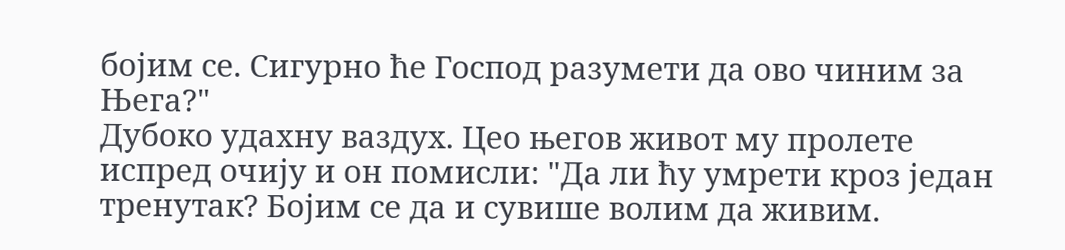бојим се. Сигурно ће Господ разумети да ово чиним за Њега?"
Дубоко удахну ваздух. Цео његов живот му пролете испред очију и он помисли: "Да ли ћу умрети кроз један тренутак? Бојим се да и сувише волим да живим.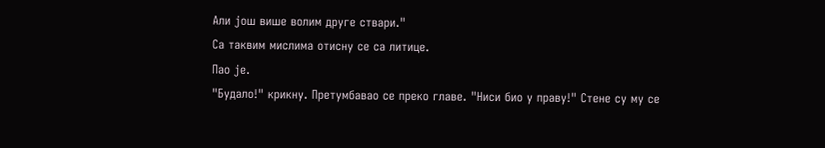Али још више волим друге ствари."
Са таквим мислима отисну се са литице.
Пао је.
"Будало!" крикну. Претумбавао се преко главе. "Ниси био у праву!" Стене су му се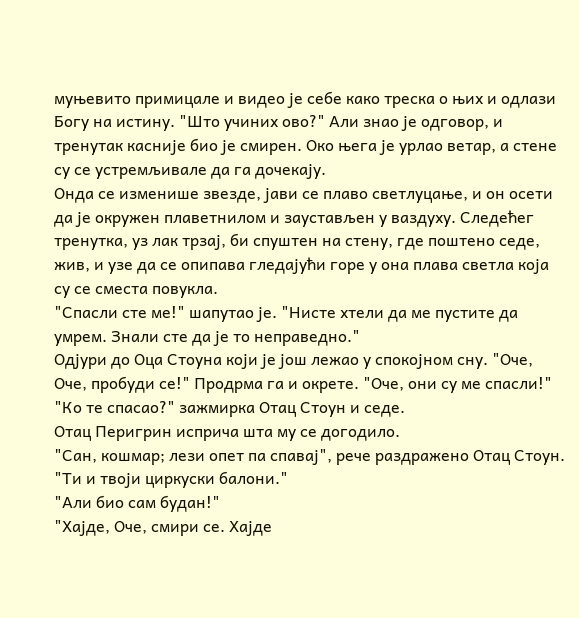муњевито примицале и видео је себе како треска о њих и одлази Богу на истину. "Што учиних ово?" Али знао је одговор, и тренутак касније био је смирен. Око њега је урлао ветар, а стене су се устремљивале да га дочекају.
Онда се изменише звезде, јави се плаво светлуцање, и он осети да је окружен плаветнилом и заустављен у ваздуху. Следећег тренутка, уз лак трзај, би спуштен на стену, где поштено седе, жив, и узе да се опипава гледајући горе у она плава светла која су се сместа повукла.
"Спасли сте ме!" шапутао је. "Нисте хтели да ме пустите да умрем. Знали сте да је то неправедно."
Одјури до Оца Стоуна који је још лежао у спокојном сну. "Оче, Оче, пробуди се!" Продрма га и окрете. "Оче, они су ме спасли!"
"Ко те спасао?" зажмирка Отац Стоун и седе.
Отац Перигрин исприча шта му се догодило.
"Сан, кошмар; лези опет па спавај", рече раздражено Отац Стоун. "Ти и твоји циркуски балони."
"Али био сам будан!"
"Хајде, Оче, смири се. Хајде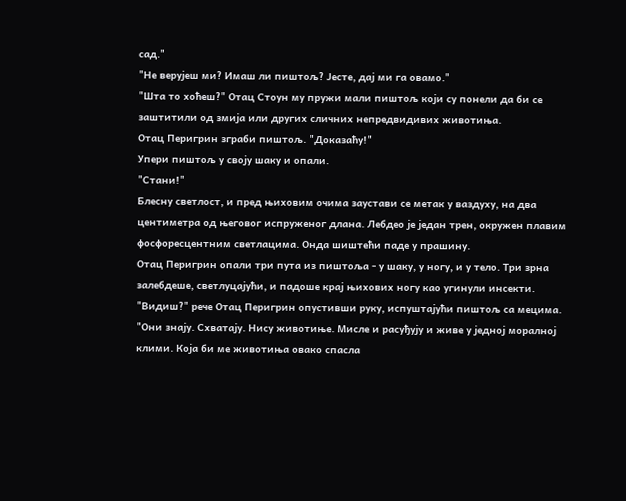сад."
"Не верујеш ми? Имаш ли пиштољ? Јесте, дај ми га овамо."
"Шта то хоћеш?" Отац Стоун му пружи мали пиштољ који су понели да би се заштитили од змија или других сличних непредвидивих животиња.
Отац Перигрин зграби пиштољ. "Доказаћу!"
Упери пиштољ у своју шаку и опали.
"Стани!"
Блесну светлост, и пред њиховим очима заустави се метак у ваздуху, на два центиметра од његовог испруженог длана. Лебдео је један трен, окружен плавим фосфоресцентним светлацима. Онда шиштећи паде у прашину.
Отац Перигрин опали три пута из пиштоља - у шаку, у ногу, и у тело. Три зрна залебдеше, светлуцајући, и падоше крај њихових ногу као угинули инсекти.
"Видиш?" рече Отац Перигрин опустивши руку, испуштајући пиштољ са мецима. "Они знају. Схватају. Нису животиње. Мисле и расуђују и живе у једној моралној клими. Која би ме животиња овако спасла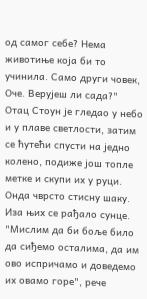од самог себе? Нема животиње која би то учинила. Само други човек, Оче. Верујеш ли сада?"
Отац Стоун је гледао у небо и у плаве светлости, затим се ћутећи спусти на једно колено, подиже још топле метке и скупи их у руци. Онда чврсто стисну шаку.
Иза њих се рађало сунце.
"Мислим да би боље било да сиђемо осталима, да им ово испричамо и доведемо их овамо горе", рече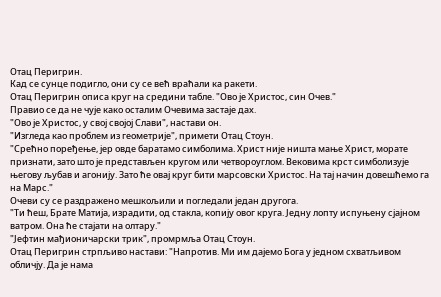Отац Перигрин.
Кад се сунце подигло, они су се већ враћали ка ракети.
Отац Перигрин описа круг на средини табле. "Ово је Христос, син Очев."
Правио се да не чује како осталим Очевима застаје дах.
"Ово је Христос, у свој својој Слави", настави он.
"Изгледа као проблем из геометрије", примети Отац Стоун.
"Срећно поређење, јер овде баратамо симболима. Христ није ништа мање Христ, морате признати, зато што је представљен кругом или четвороуглом. Вековима крст симболизује његову љубав и агонију. Зато ће овај круг бити марсовски Христос. На тај начин довешћемо га на Марс."
Очеви су се раздражено мешкољили и погледали један другога.
"Ти ћеш, Брате Матија, израдити, од стакла, копију овог круга. Једну лопту испуњену сјајном ватром. Она ће стајати на олтару."
"Јефтин мађионичарски трик", промрмља Отац Стоун.
Отац Перигрин стрпљиво настави: "Напротив. Ми им дајемо Бога у једном схватљивом обличју. Да је нама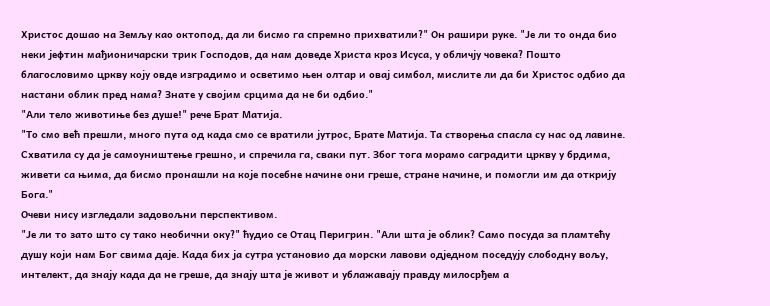Христос дошао на Земљу као октопод, да ли бисмо га спремно прихватили?" Он рашири руке. "Је ли то онда био неки јефтин мађионичарски трик Господов, да нам доведе Христа кроз Исуса, у обличју човека? Пошто благословимо цркву коју овде изградимо и осветимо њен олтар и овај симбол, мислите ли да би Христос одбио да настани облик пред нама? Знате у својим срцима да не би одбио."
"Али тело животиње без душе!" рече Брат Матија.
"То смо већ прешли, много пута од када смо се вратили јутрос, Брате Матија. Та створења спасла су нас од лавине. Схватила су да је самоуништење грешно, и спречила га, сваки пут. Због тога морамо саградити цркву у брдима, живети са њима, да бисмо пронашли на које посебне начине они греше, стране начине, и помогли им да открију Бога."
Очеви нису изгледали задовољни перспективом.
"Је ли то зато што су тако необични оку?" ћудио се Отац Перигрин. "Али шта је облик? Само посуда за пламтећу душу који нам Бог свима даје. Када бих ја сутра установио да морски лавови одједном поседују слободну вољу, интелект, да знају када да не греше, да знају шта је живот и ублажавају правду милосрђем а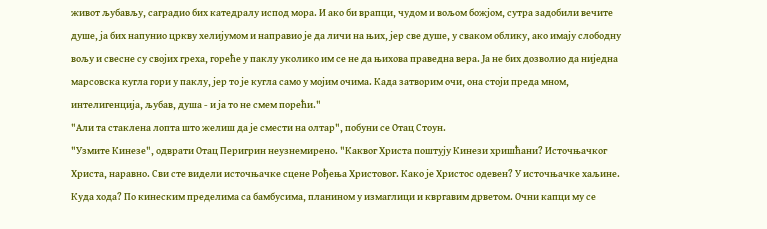живот љубављу, саградио бих катедралу испод мора. И ако би врапци, чудом и вољом божјом, сутра задобили вечите душе, ја бих напунио цркву хелијумом и направио је да личи на њих, јер све душе, у сваком облику, ако имају слободну вољу и свесне су својих греха, гореће у паклу уколико им се не да њихова праведна вера. Ја не бих дозволио да ниједна марсовска кугла гори у паклу, јер то је кугла само у мојим очима. Када затворим очи, она стоји преда мном, интелигенција, љубав, душа - и ја то не смем порећи."
"Али та стаклена лопта што желиш да је смести на олтар", побуни се Отац Стоун.
"Узмите Кинезе", одврати Отац Перигрин неузнемирено. "Каквог Христа поштују Кинези хришћани? Источњачког Христа, наравно. Сви сте видели источњачке сцене Рођења Христовог. Како је Христос одевен? У источњачке хаљине. Куда хода? По кинеским пределима са бамбусима, планином у измаглици и квргавим дрветом. Очни капци му се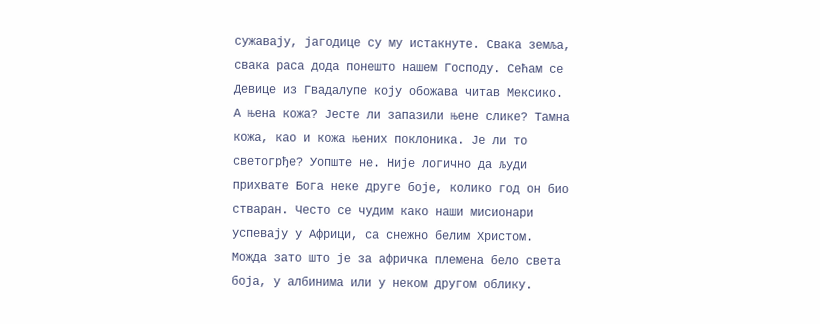сужавају, јагодице су му истакнуте. Свака земља, свака раса дода понешто нашем Господу. Сећам се Девице из Гвадалупе коју обожава читав Мексико. А њена кожа? Јесте ли запазили њене слике? Тамна кожа, као и кожа њених поклоника. Је ли то светогрђе? Уопште не. Није логично да људи прихвате Бога неке друге боје, колико год он био стваран. Често се чудим како наши мисионари успевају у Африци, са снежно белим Христом. Можда зато што је за афричка племена бело света боја, у албинима или у неком другом облику.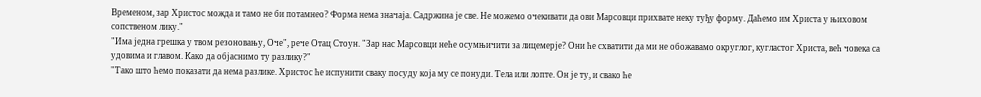Временом, зар Христос можда и тамо не би потамнео? Форма нема значаја. Садржина је све. Не можемо очекивати да ови Марсовци прихвате неку туђу форму. Даћемо им Христа у њиховом сопственом лику."
"Има једна грешка у твом резоновању, Оче", рече Отац Стоун. "Зар нас Марсовци неће осумњичити за лицемерје? Они ће схватити да ми не обожавамо округлог, кугластог Христа, већ човека са удовима и главом. Како да објаснимо ту разлику?"
"Тако што ћемо показати да нема разлике. Христос ће испунити сваку посуду која му се понуди. Тела или лопте. Он је ту, и свако ће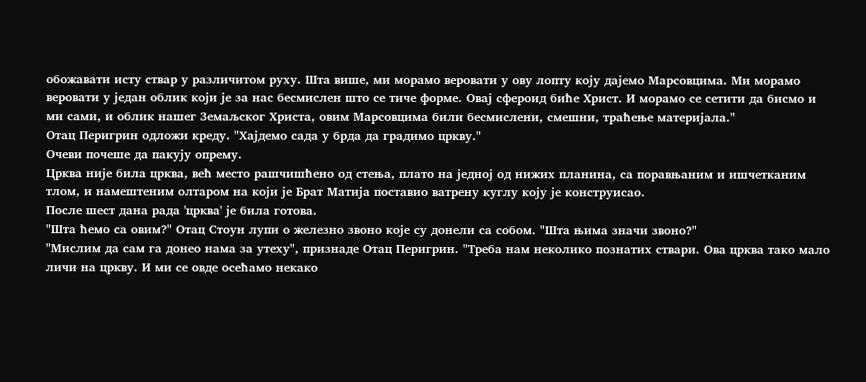обожавати исту ствар у различитом руху. Шта више, ми морамо веровати у ову лопту коју дајемо Марсовцима. Ми морамо веровати у један облик који је за нас бесмислен што се тиче форме. Овај сфероид биће Христ. И морамо се сетити да бисмо и ми сами, и облик нашег Земаљског Христа, овим Марсовцима били бесмислени, смешни, траћење материјала."
Отац Перигрин одложи креду. "Хајдемо сада у брда да градимо цркву."
Очеви почеше да пакују опрему.
Црква није била црква, већ место рашчишћено од стења, плато на једној од нижих планина, са поравњаним и ишчетканим тлом, и намештеним олтаром на који је Брат Матија поставио ватрену куглу коју је конструисао.
После шест дана рада 'црква' је била готова.
"Шта ћемо са овим?" Отац Стоун лупи о железно звоно које су донели са собом. "Шта њима значи звоно?"
"Мислим да сам га донео нама за утеху", признаде Отац Перигрин. "Треба нам неколико познатих ствари. Ова црква тако мало личи на цркву. И ми се овде осећамо некако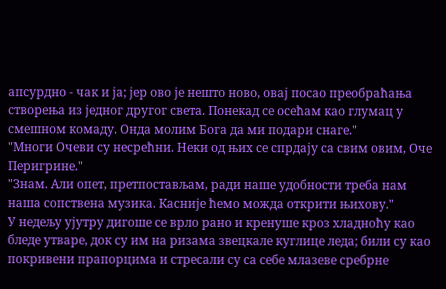апсурдно - чак и ја; јер ово је нешто ново, овај посао преобраћања створења из једног другог света. Понекад се осећам као глумац у смешном комаду. Онда молим Бога да ми подари снаге."
"Многи Очеви су несрећни. Неки од њих се спрдају са свим овим, Оче Перигрине."
"Знам. Али опет, претпостављам, ради наше удобности треба нам наша сопствена музика. Касније ћемо можда открити њихову."
У недељу ујутру дигоше се врло рано и кренуше кроз хладноћу као бледе утваре, док су им на ризама звецкале куглице леда; били су као покривени прапорцима и стресали су са себе млазеве сребрне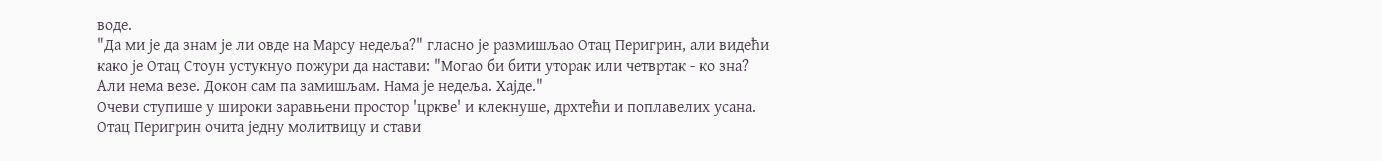воде.
"Да ми је да знам је ли овде на Марсу недеља?" гласно је размишљао Отац Перигрин, али видећи како је Отац Стоун устукнуо пожури да настави: "Могао би бити уторак или четвртак - ко зна? Али нема везе. Докон сам па замишљам. Нама је недеља. Хајде."
Очеви ступише у широки заравњени простор 'цркве' и клекнуше, дрхтећи и поплавелих усана.
Отац Перигрин очита једну молитвицу и стави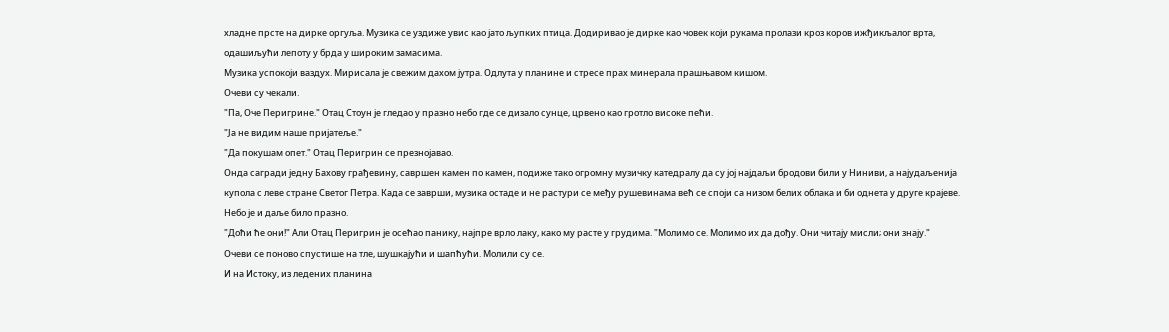хладне прсте на дирке оргуља. Музика се уздиже увис као јато љупких птица. Додиривао је дирке као човек који рукама пролази кроз коров ижђикљалог врта, одашиљући лепоту у брда у широким замасима.
Музика успокоји ваздух. Мирисала је свежим дахом јутра. Одлута у планине и стресе прах минерала прашњавом кишом.
Очеви су чекали.
"Па, Оче Перигрине." Отац Стоун је гледао у празно небо где се дизало сунце, црвено као гротло високе пећи.
"Ја не видим наше пријатеље."
"Да покушам опет." Отац Перигрин се презнојавао.
Онда сагради једну Бахову грађевину, савршен камен по камен, подиже тако огромну музичку катедралу да су јој најдаљи бродови били у Ниниви, а најудаљенија купола с леве стране Светог Петра. Када се заврши, музика остаде и не растури се међу рушевинама већ се споји са низом белих облака и би однета у друге крајеве.
Небо је и даље било празно.
"Доћи ће они!" Али Отац Перигрин је осећао панику, најпре врло лаку, како му расте у грудима. "Молимо се. Молимо их да дођу. Они читају мисли; они знају."
Очеви се поново спустише на тле, шушкајући и шапћући. Молили су се.
И на Истоку, из ледених планина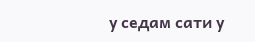у седам сати у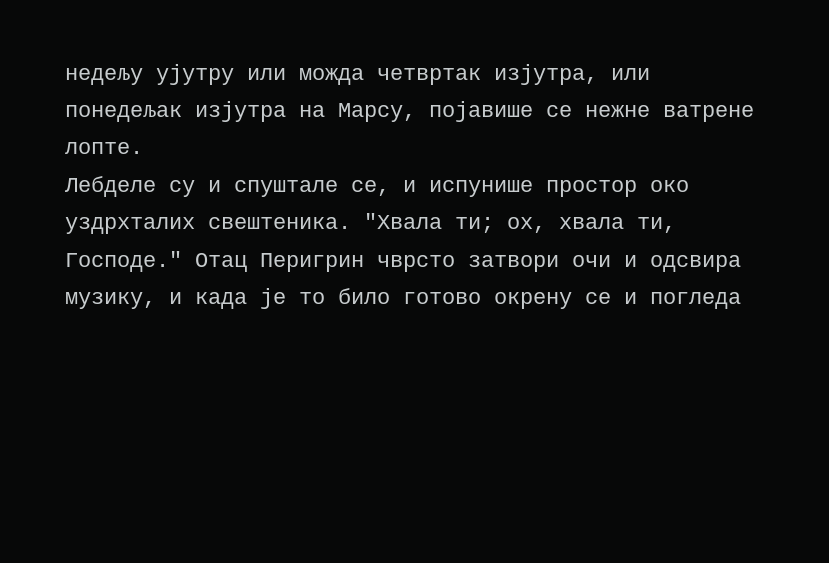недељу ујутру или можда четвртак изјутра, или понедељак изјутра на Марсу, појавише се нежне ватрене лопте.
Лебделе су и спуштале се, и испунише простор око уздрхталих свештеника. "Хвала ти; ох, хвала ти, Господе." Отац Перигрин чврсто затвори очи и одсвира музику, и када је то било готово окрену се и погледа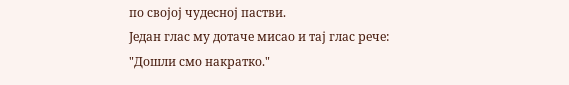по својој чудесној пастви.
Један глас му дотаче мисао и тај глас рече:
"Дошли смо накратко."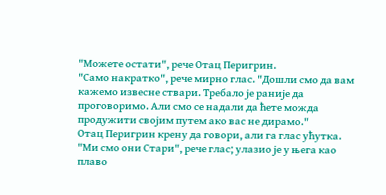"Можете остати", рече Отац Перигрин.
"Само накратко", рече мирно глас. "Дошли смо да вам кажемо извесне ствари. Требало је раније да проговоримо. Али смо се надали да ћете можда продужити својим путем ако вас не дирамо."
Отац Перигрин крену да говори, али га глас ућутка.
"Ми смо они Стари", рече глас; улазио је у њега као плаво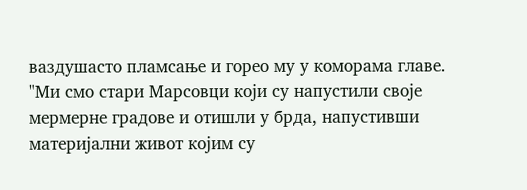ваздушасто пламсање и горео му у коморама главе. "Ми смо стари Марсовци који су напустили своје мермерне градове и отишли у брда, напустивши материјални живот којим су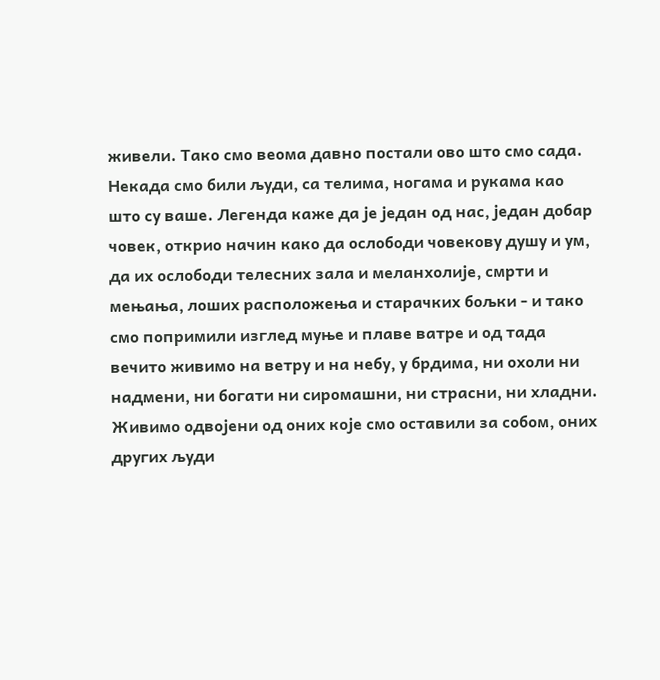живели. Тако смо веома давно постали ово што смо сада. Некада смо били људи, са телима, ногама и рукама као што су ваше. Легенда каже да је један од нас, један добар човек, открио начин како да ослободи човекову душу и ум, да их ослободи телесних зала и меланхолије, смрти и мењања, лоших расположења и старачких бољки - и тако смо попримили изглед муње и плаве ватре и од тада вечито живимо на ветру и на небу, у брдима, ни охоли ни надмени, ни богати ни сиромашни, ни страсни, ни хладни. Живимо одвојени од оних које смо оставили за собом, оних других људи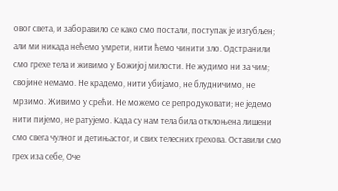овог света, и заборавило се како смо постали, поступак је изгубљен; али ми никада нећемо умрети, нити ћемо чинити зло. Одстранили смо грехе тела и живимо у Божијој милости. Не жудимо ни за чим; својине немамо. Не крадемо, нити убијамо, не блудничимо, не мрзимо. Живимо у срећи. Не можемо се репродуковати; не једемо нити пијемо, не ратујемо. Када су нам тела била отклоњена лишени смо свега чулног и детињастог, и свих телесних грехова. Оставили смо грех иза себе, Оче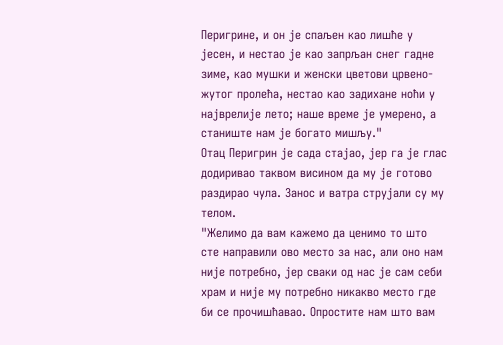Перигрине, и он је спаљен као лишће у јесен, и нестао је као запрљан снег гадне зиме, као мушки и женски цветови црвено-жутог пролећа, нестао као задихане ноћи у најврелије лето; наше време је умерено, а станиште нам је богато мишљу."
Отац Перигрин је сада стајао, јер га је глас додиривао таквом висином да му је готово раздирао чула. Занос и ватра струјали су му телом.
"Желимо да вам кажемо да ценимо то што сте направили ово место за нас, али оно нам није потребно, јер сваки од нас је сам себи храм и није му потребно никакво место где би се прочишћавао. Опростите нам што вам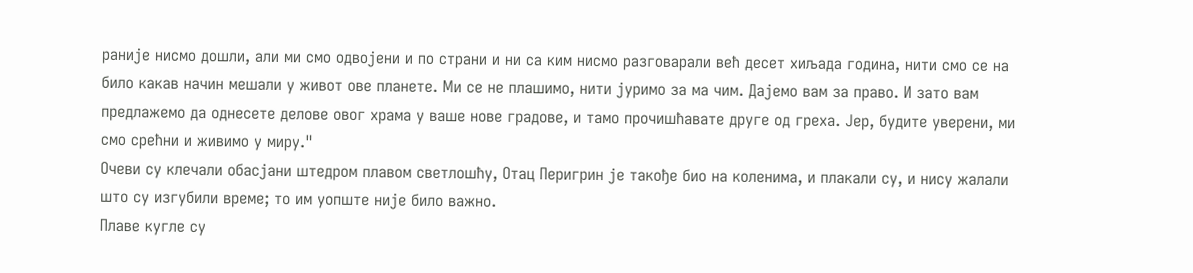раније нисмо дошли, али ми смо одвојени и по страни и ни са ким нисмо разговарали већ десет хиљада година, нити смо се на било какав начин мешали у живот ове планете. Ми се не плашимо, нити јуримо за ма чим. Дајемо вам за право. И зато вам предлажемо да однесете делове овог храма у ваше нове градове, и тамо прочишћавате друге од греха. Јер, будите уверени, ми смо срећни и живимо у миру."
Очеви су клечали обасјани штедром плавом светлошћу, Отац Перигрин је такође био на коленима, и плакали су, и нису жалали што су изгубили време; то им уопште није било важно.
Плаве кугле су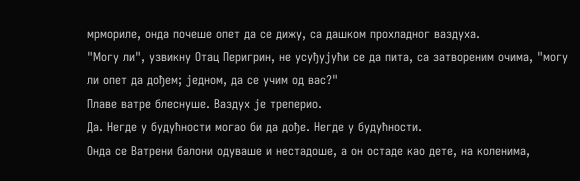мрмориле, онда почеше опет да се дижу, са дашком прохладног ваздуха.
"Могу ли", узвикну Отац Перигрин, не усуђујући се да пита, са затвореним очима, "могу ли опет да дођем; једном, да се учим од вас?"
Плаве ватре блеснуше. Ваздух је треперио.
Да. Негде у будућности могао би да дође. Негде у будућности.
Онда се Ватрени балони одуваше и нестадоше, а он остаде као дете, на коленима,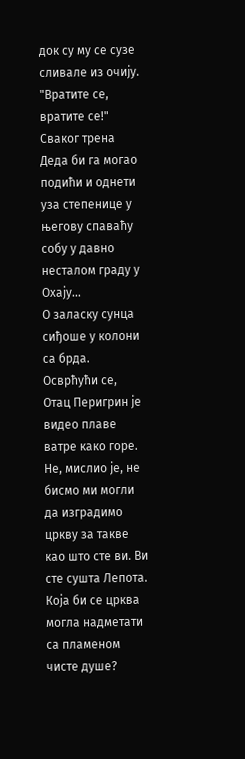док су му се сузе сливале из очију. "Вратите се, вратите се!" Сваког трена Деда би га могао подићи и однети уза степенице у његову спаваћу собу у давно несталом граду у Охају...
О заласку сунца сиђоше у колони са брда. Осврћући се, Отац Перигрин је видео плаве ватре како горе. Не, мислио је, не бисмо ми могли да изградимо цркву за такве као што сте ви. Ви сте сушта Лепота. Која би се црква могла надметати са пламеном чисте душе?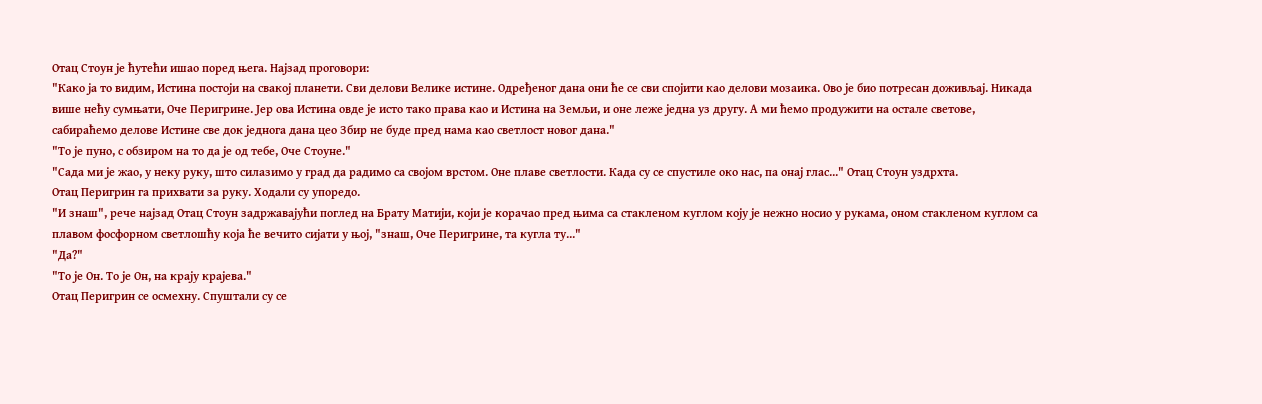Отац Стоун је ћутећи ишао поред њега. Најзад проговори:
"Како ја то видим, Истина постоји на свакој планети. Сви делови Велике истине. Одређеног дана они ће се сви спојити као делови мозаика. Ово је био потресан доживљај. Никада више нећу сумњати, Оче Перигрине. Јер ова Истина овде је исто тако права као и Истина на Земљи, и оне леже једна уз другу. А ми ћемо продужити на остале светове, сабираћемо делове Истине све док једнога дана цео Збир не буде пред нама као светлост новог дана."
"То је пуно, с обзиром на то да је од тебе, Оче Стоуне."
"Сада ми је жао, у неку руку, што силазимо у град да радимо са својом врстом. Оне плаве светлости. Када су се спустиле око нас, па онај глас..." Отац Стоун уздрхта.
Отац Перигрин га прихвати за руку. Ходали су упоредо.
"И знаш", рече најзад Отац Стоун задржавајући поглед на Брату Матији, који је корачао пред њима са стакленом куглом коју је нежно носио у рукама, оном стакленом куглом са плавом фосфорном светлошћу која ће вечито сијати у њој, "знаш, Оче Перигрине, та кугла ту..."
"Да?"
"То је Он. То је Он, на крају крајева."
Отац Перигрин се осмехну. Спуштали су се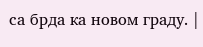са брда ка новом граду. |